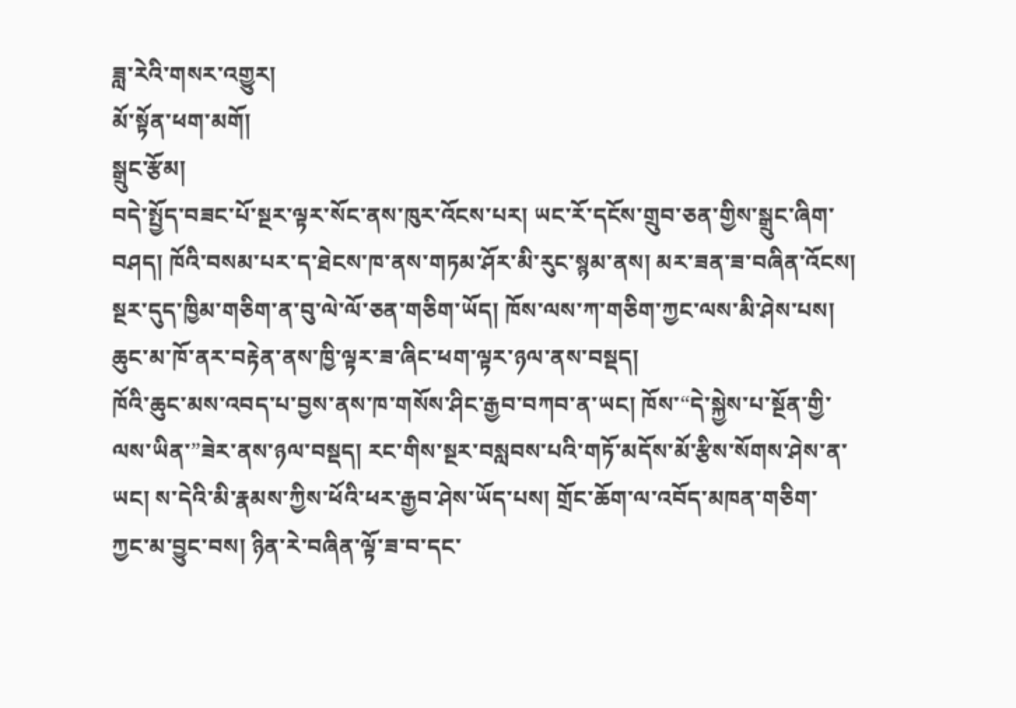ཟླ་རེའི་གསར་འགྱུར།
མོ་སྟོན་ཕག་མགོ།
སྒྲུང་རྩོམ།
བདེ་སྤྱོད་བཟང་པོ་སྔར་ལྟར་སོང་ནས་ཁུར་འོངས་པར། ཡང་རོ་དངོས་གྲུབ་ཅན་གྱིས་སྒྲུང་ཞིག་བཤད། ཁོའི་བསམ་པར་ད་ཐེངས་ཁ་ནས་གཏམ་ཤོར་མི་རུང་སྙམ་ནས། མར་ཟན་ཟ་བཞིན་འོངས།
སྔར་དུད་ཁྱིམ་གཅིག་ན་བུ་ལེ་ལོ་ཅན་གཅིག་ཡོད། ཁོས་ལས་ཀ་གཅིག་ཀྱང་ལས་མི་ཤེས་པས། ཆུང་མ་ཁོ་ནར་བརྟེན་ནས་ཁྱི་ལྟར་ཟ་ཞིང་ཕག་ལྟར་ཉལ་ནས་བསྡད།
ཁོའི་ཆུང་མས་འབད་པ་བྱས་ནས་ཁ་གསོས་ཤིང་རྒྱབ་བཀབ་ན་ཡང། ཁོས་“དེ་སྐྱེས་པ་སྔོན་གྱི་ལས་ཡིན་”ཟེར་ནས་ཉལ་བསྡད། རང་གིས་སྔར་བསླབས་པའི་གཏོ་མདོས་མོ་རྩིས་སོགས་ཤེས་ན་ཡང། ས་དེའི་མི་རྣམས་ཀྱིས་ཕོའི་ཕར་རྒྱབ་ཤེས་ཡོད་པས། གྲོང་ཆོག་ལ་འབོད་མཁན་གཅིག་ཀྱང་མ་བྱུང་བས། ཉིན་རེ་བཞིན་ལྟོ་ཟ་བ་དང་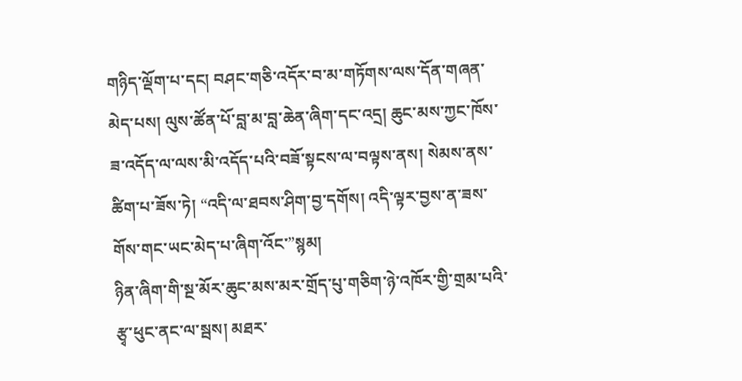གཉིད་ལྡོག་པ་དང། བཤང་གཅི་འདོར་བ་མ་གཏོགས་ལས་དོན་གཞན་མེད་པས། ལུས་ཚོན་པོ་བླ་མ་བླ་ཆེན་ཞིག་དང་འདྲ། ཆུང་མས་ཀྱང་ཁོས་ཟ་འདོད་ལ་ལས་མི་འདོད་པའི་བཟོ་སྟངས་ལ་བལྟས་ནས། སེམས་ནས་ཚིག་པ་ཟོས་ཏེ། “འདི་ལ་ཐབས་ཤིག་བྱ་དགོས། འདི་ལྟར་བྱས་ན་ཟས་གོས་གང་ཡང་མེད་པ་ཞིག་འོང་”སྙམ།
ཉིན་ཞིག་གི་སྔ་མོར་ཆུང་མས་མར་གྲོད་པུ་གཅིག་ཉེ་འཁོར་གྱི་གྲམ་པའི་རྩྭ་ཕུང་ནང་ལ་སྦས། མཐར་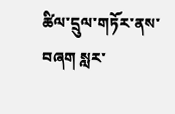ཚིལ་དྲུལ་གཏོར་ནས་བཞག སླར་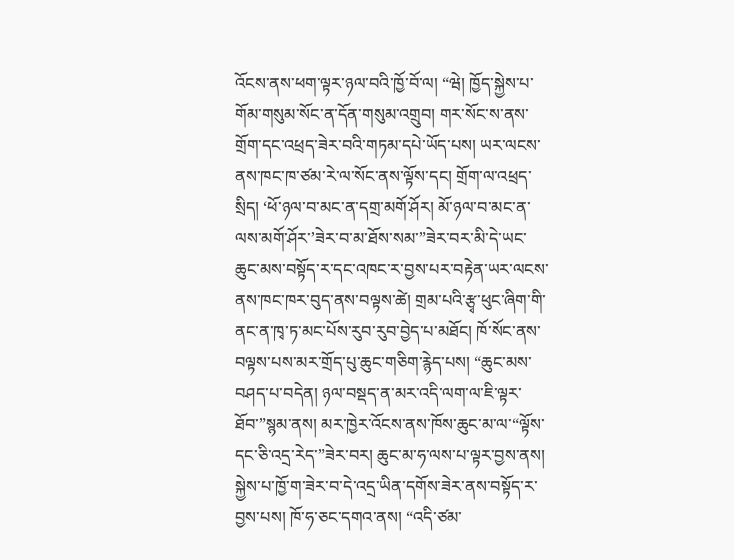འོངས་ནས་ཕག་ལྟར་ཉལ་བའི་ཁྱོ་བོ་ལ། “ཝེ། ཁྱོད་སྐྱེས་པ་གོམ་གསུམ་སོང་ན་དོན་གསུམ་འགྲུབ། གར་སོང་ས་ནས་གྲོག་དང་འཕྲད་ཟེར་བའི་གཏམ་དཔེ་ཡོད་པས། ཡར་ལངས་ནས་ཁང་ཁ་ཙམ་རེ་ལ་སོང་ནས་ལྟོས་དང། གྲོག་ལ་འཕྲད་སྲིད། ‘ཕོ་ཉལ་བ་མང་ན་དགྲ་མགོ་ཤོར། མོ་ཉལ་བ་མང་ན་ལས་མགོ་ཤོར་’ཟེར་བ་མ་ཐོས་སམ་”ཟེར་བར་མི་དེ་ཡང་ཆུང་མས་བསྟོད་ར་དང་འཁང་ར་བྱས་པར་བརྟེན་ཡར་ལངས་ནས་ཁང་ཁར་བུད་ནས་བལྟས་ཚེ། གྲམ་པའི་རྩྭ་ཕུང་ཞིག་གི་ནང་ན་ཁྭ་ཏ་མང་པོས་རུབ་རུབ་བྱེད་པ་མཐོང། ཁོ་སོང་ནས་བལྟས་པས་མར་གྲོད་པུ་ཆུང་གཅིག་རྙེད་པས། “ཆུང་མས་བཤད་པ་བདེན། ཉལ་བསྡད་ན་མར་འདི་ལག་ལ་ཇི་ལྟར་ཐོབ་”སྙམ་ནས། མར་ཁྱེར་འོངས་ནས་ཁོས་ཆུང་མ་ལ་“ལྟོས་དང་ཅི་འདྲ་རེད་”ཟེར་བར། ཆུང་མ་ཧ་ལས་པ་ལྟར་བྱས་ནས། སྐྱེས་པ་ཁྱོ་ག་ཟེར་བ་དེ་འདྲ་ཡིན་དགོས་ཟེར་ནས་བསྟོད་ར་བྱས་པས། ཁོ་ཧ་ཅང་དགའ་ནས། “འདི་ཙམ་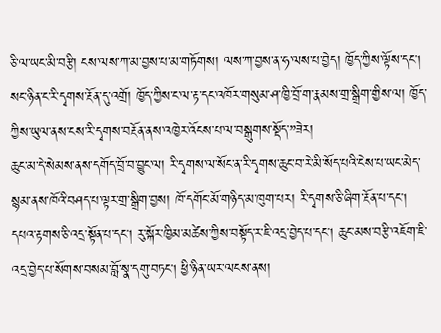ཅི་ལ་ཡང་མི་བརྩི། ངས་ལས་ཀ་མ་བྱས་པ་མ་གཏོགས། ལས་ཀ་བྱས་ན་ཧ་ལས་པ་བྱེད། ཁྱོད་ཀྱིས་ལྟོས་དང། སང་ཉིན་ང་རི་དྭགས་རྔོན་དུ་འགྲོ། ཁྱོད་ཀྱིས་ང་ལ་རྟ་དང་འཁོར་གསུམ་ཤ་ཁྱི་བྲོ་ག་རྣམས་གྲ་སྒྲིག་གྱིས་ལ། ཁྱོད་ཀྱིས་ཡུལ་ནས་ངས་རི་དྭགས་བརྔོན་ནས་འཁྱེར་འོངས་པ་ལ་བསྒུགས་སྡོད་”ཟེར།
ཆུང་མ་དེ་སེམས་ནས་དགོད་བྲོ་བ་བྱུང་ལ། རི་དྭགས་ལ་སོང་ན་རི་དྭགས་ཆུང་བ་རེ་མི་སོད་པའི་ངེས་པ་ཡང་མེད་སྙམ་ནས་ཁོའི་བཤད་པ་ལྟར་གྲ་སྒྲིག་བྱས། ཁོ་དགོང་མོ་གཉིད་མ་ཁུག་པར། རི་དྭགས་ཅི་ཞིག་རྔོན་པ་དང། དཔའ་རྟགས་ཅི་འདྲ་སྟོན་པ་དང། རུ་སྐོར་ཁྱིམ་མཚེས་ཀྱིས་བསྟོད་ར་ཇི་འདྲ་བྱེད་པ་དང། ཆུང་མས་བརྩི་འཇོག་ཇི་འདྲ་བྱེད་པ་སོགས་བསམ་བློ་སྣ་དགུ་བཏང། ཕྱི་ཉིན་ཡར་ལངས་ནས།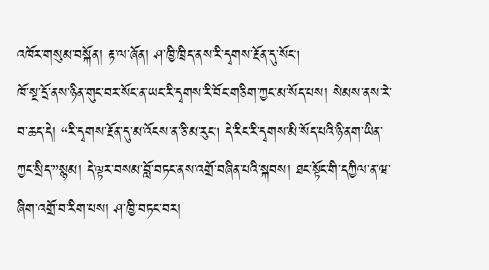འཁོར་གསུམ་བསྐོན། རྟ་ལ་ཞོན། ཤ་ཁྱི་ཁྲིད་ནས་རི་དྭགས་རྔོན་དུ་སོང།
ཁོ་སྔ་དྲོ་ནས་ཉིན་གུང་བར་སོང་ན་ཡང་རི་དྭགས་རི་བོང་གཅིག་ཀྱང་མ་སོད་པས། སེམས་ནས་རེ་བ་ཆད་དེ། “རི་དྭགས་རྔོན་དུ་མ་འོངས་ན་ཅི་མ་རུང། དེ་རིང་རི་དྭགས་མི་སོད་པའི་ཉི་ནག་ཡིན་ཀྱང་སྲིད་”སྙམ། དེ་ལྟར་བསམ་བློ་བཏང་ནས་འགྲོ་བཞིན་པའི་སྐབས། ཐང་སྟོང་གི་དཀྱིལ་ན་ཝ་ཞིག་འགྲོ་བ་རིག་པས། ཤ་ཁྱི་བཏང་བར།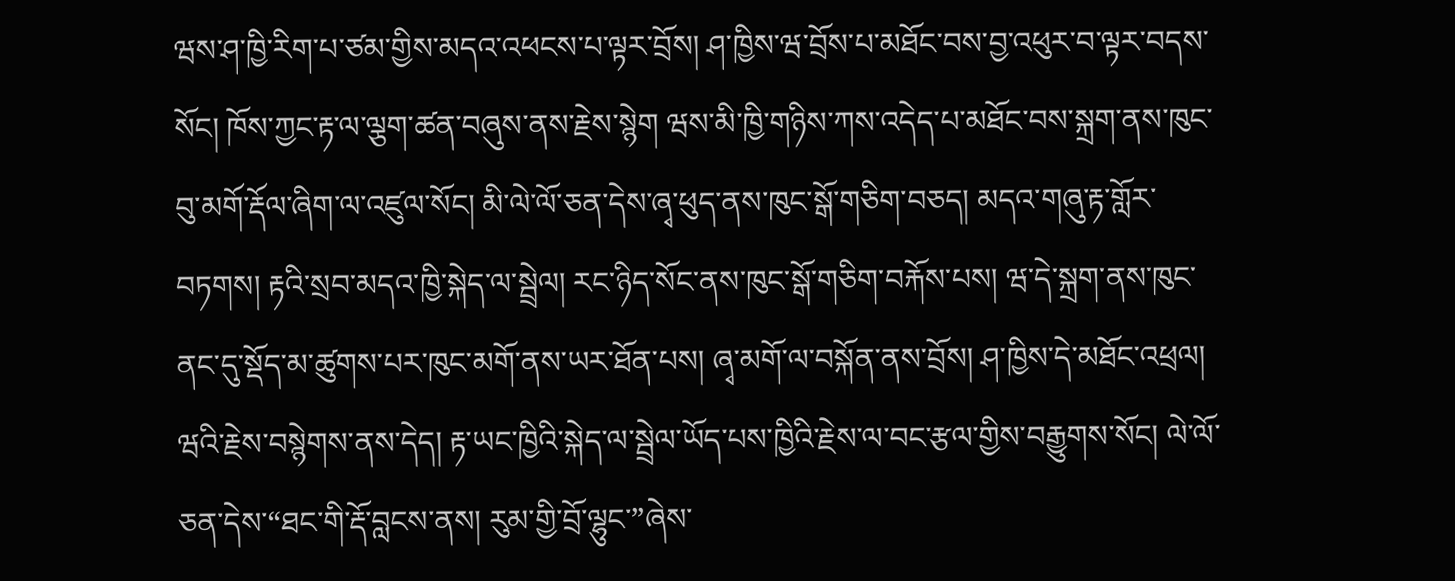ཝས་ཤ་ཁྱི་རིག་པ་ཙམ་གྱིས་མདའ་འཕངས་པ་ལྟར་བྲོས། ཤ་ཁྱིས་ཝ་བྲོས་པ་མཐོང་བས་བྱ་འཕུར་བ་ལྟར་བདས་སོང། ཁོས་ཀྱང་རྟ་ལ་ལྕག་ཚན་བཞུས་ནས་རྗེས་སྙེག ཝས་མི་ཁྱི་གཉིས་ཀས་འདེད་པ་མཐོང་བས་སྐྲག་ནས་ཁུང་བུ་མགོ་རྡོལ་ཞིག་ལ་འཛུལ་སོང། མི་ལེ་ལོ་ཅན་དེས་ཞྭ་ཕུད་ནས་ཁུང་སྒོ་གཅིག་བཅད། མདའ་གཞུ་རྟ་གློར་བཏགས། རྟའི་སྲབ་མདའ་ཁྱི་སྐེད་ལ་སྦྲེལ། རང་ཉིད་སོང་ནས་ཁུང་སྒོ་གཅིག་བརྐོས་པས། ཝ་དེ་སྐྲག་ནས་ཁུང་ནང་དུ་སྡོད་མ་ཚུགས་པར་ཁུང་མགོ་ནས་ཡར་ཐོན་པས། ཞྭ་མགོ་ལ་བསྐོན་ནས་བྲོས། ཤ་ཁྱིས་དེ་མཐོང་འཕྲལ། ཝའི་རྗེས་བསྙེགས་ནས་དེད། རྟ་ཡང་ཁྱིའི་སྐེད་ལ་སྦྲེལ་ཡོད་པས་ཁྱིའི་རྗེས་ལ་བང་རྩལ་གྱིས་བརྒྱུགས་སོང། ལེ་ལོ་ཅན་དེས་“ཐང་གི་རྡོ་བླངས་ནས། རུམ་གྱི་བྲོ་ལྷུང་”ཞེས་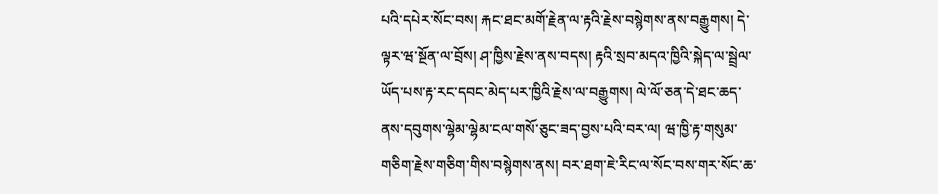པའི་དཔེར་སོང་བས། རྐང་ཐང་མགོ་རྗེན་ལ་རྟའི་རྗེས་བསྙེགས་ནས་བརྒྱུགས། དེ་ལྟར་ཝ་སྔོན་ལ་བྲོས། ཤ་ཁྱིས་རྗེས་ནས་བདས། རྟའི་སྲབ་མདའ་ཁྱིའི་སྐེད་ལ་སྦྲེལ་ཡོད་པས་རྟ་རང་དབང་མེད་པར་ཁྱིའི་རྗེས་ལ་བརྒྱུགས། ལེ་ལོ་ཅན་དེ་ཐང་ཆད་ནས་དབུགས་ལྷེམ་ལྷེམ་ངལ་གསོ་ཅུང་ཟད་བྱས་པའི་བར་ལ། ཝ་ཁྱི་རྟ་གསུམ་གཅིག་རྗེས་གཅིག་གིས་བསྙེགས་ནས། བར་ཐག་ཇེ་རིང་ལ་སོང་བས་གར་སོང་ཆ་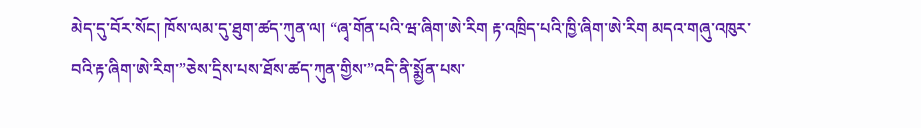མེད་དུ་བོར་སོང། ཁོས་ལམ་དུ་ཐུག་ཚད་ཀུན་ལ། “ཞྭ་གོན་པའི་ཝ་ཞིག་ཨེ་རིག རྟ་འཁྲིད་པའི་ཁྱི་ཞིག་ཨེ་རིག མདའ་གཞུ་འཁུར་བའི་རྟ་ཞིག་ཨེ་རིག་”ཅེས་དྲིས་པས་ཐོས་ཚད་ཀུན་གྱིས་”འདི་ནི་སྨྱོན་པས་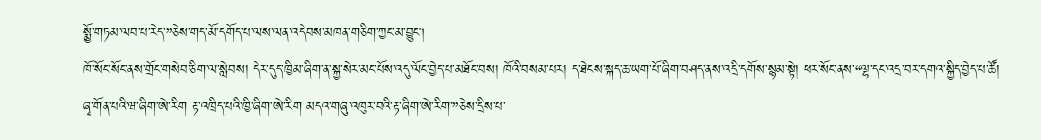སྨྱོ་གཏམ་ལབ་པ་རེད་”ཅེས་གད་མོ་དགོད་པ་ལས་ལན་འདེབས་མཁན་གཅིག་ཀྱང་མ་བྱུང།
ཁོ་སོང་སོང་ནས་གྲོང་གསེབ་ཅིག་ལ་སླེབས། དེར་དུད་ཁྱིམ་ཞིག་ན་སྐྱ་སེར་མང་པོས་འདུ་ལོང་བྱེད་པ་མཐོང་བས། ཁོའི་བསམ་པར། ད་ཐེངས་སྐད་ཆ་ཡག་པོ་ཞིག་བཤད་ནས་འདྲི་དགོས་སྙམ་སྟེ། ཕར་སོང་ནས་“ལྷ་དང་འདྲ་བར་དགའ་སྐྱིད་བྱེད་པ་ཚོ། ཞྭ་གོན་པའི་ཝ་ཞིག་ཨེ་རིག རྟ་འཁྲིད་པའི་ཁྱི་ཞིག་ཨེ་རིག མདའ་གཞུ་འཁུར་བའི་རྟ་ཞིག་ཨེ་རིག་”ཅེས་དྲིས་པ་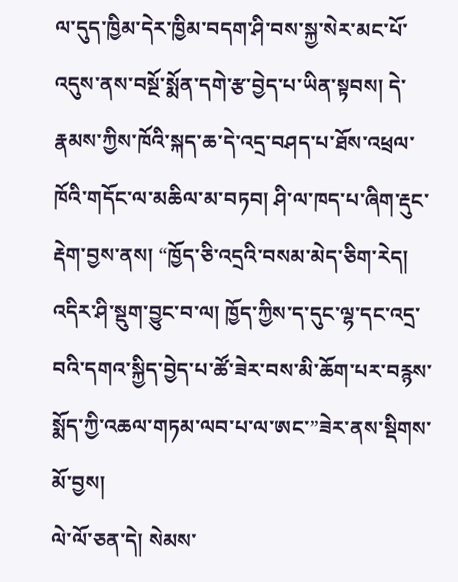ལ་དུད་ཁྱིམ་དེར་ཁྱིམ་བདག་ཤི་བས་སྐྱ་སེར་མང་པོ་འདུས་ནས་བསྔོ་སྨོན་དགེ་རྩ་བྱེད་པ་ཡིན་སྟབས། དེ་རྣམས་ཀྱིས་ཁོའི་སྐད་ཆ་དེ་འདྲ་བཤད་པ་ཐོས་འཕྲལ་ཁོའི་གདོང་ལ་མཆིལ་མ་བཏབ། ཤི་ལ་ཁད་པ་ཞིག་རྡུང་རྡེག་བྱས་ནས། “ཁྱོད་ཅི་འདྲའི་བསམ་མེད་ཅིག་རེད། འདིར་ཤི་སྡུག་བྱུང་བ་ལ། ཁྱོད་ཀྱིས་ད་དུང་ལྷ་དང་འདྲ་བའི་དགའ་སྐྱིད་བྱེད་པ་ཚོ་ཟེར་བས་མི་ཆོག་པར་བརྙས་སྨོད་ཀྱི་འཆལ་གཏམ་ལབ་པ་ལ་ཨང་”ཟེར་ནས་སྡིགས་མོ་བྱས།
ལེ་ལོ་ཅན་དེ། སེམས་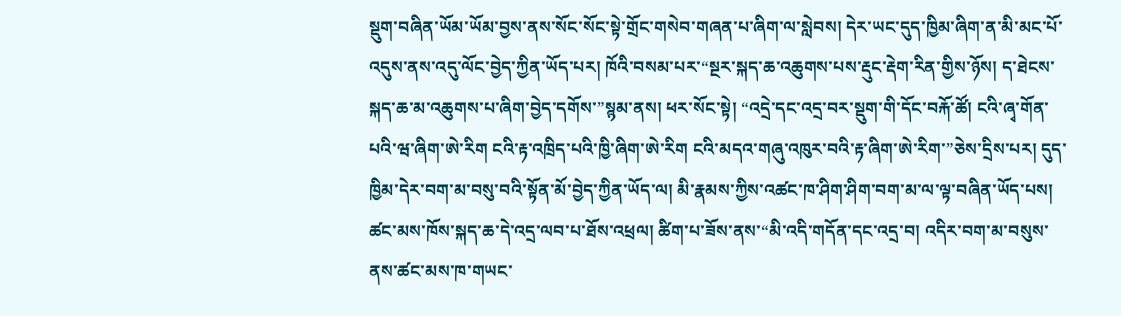སྡུག་བཞིན་ཡོམ་ཡོམ་བྱས་ནས་སོང་སོང་སྟེ་གྲོང་གསེབ་གཞན་པ་ཞིག་ལ་སླེབས། དེར་ཡང་དུད་ཁྱིམ་ཞིག་ན་མི་མང་པོ་འདུས་ནས་འདུ་ལོང་བྱེད་ཀྱིན་ཡོད་པར། ཁོའི་བསམ་པར་“སྔར་སྐད་ཆ་འཆུགས་པས་རྡུང་རྡེག་རིན་གྱིས་ཉོས། ད་ཐེངས་སྐད་ཆ་མ་འཆུགས་པ་ཞིག་བྱེད་དགོས་”སྙམ་ནས། ཕར་སོང་སྟེ། “འདྲེ་དང་འདྲ་བར་སྡུག་གི་དོང་བརྐོ་ཚོ། ངའི་ཞྭ་གོན་པའི་ཝ་ཞིག་ཨེ་རིག ངའི་རྟ་འཁྲིད་པའི་ཁྱི་ཞིག་ཨེ་རིག ངའི་མདའ་གཞུ་འཁུར་བའི་རྟ་ཞིག་ཨེ་རིག་”ཅེས་དྲིས་པར། དུད་ཁྱིམ་དེར་བག་མ་བསུ་བའི་སྟོན་མོ་བྱེད་ཀྱིན་ཡོད་ལ། མི་རྣམས་ཀྱིས་འཚང་ཁ་ཤིག་ཤིག་བག་མ་ལ་ལྟ་བཞིན་ཡོད་པས། ཚང་མས་ཁོས་སྐད་ཆ་དེ་འདྲ་ལབ་པ་ཐོས་འཕྲལ། ཚིག་པ་ཟོས་ནས་“མི་འདི་གདོན་དང་འདྲ་བ། འདིར་བག་མ་བསུས་ནས་ཚང་མས་ཁ་གཡང་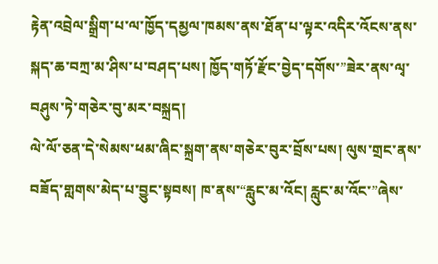རྟེན་འབྲེལ་སྒྲིག་པ་ལ་ཁྱོད་དམྱལ་ཁམས་ནས་ཐོན་པ་ལྟར་འདིར་འོངས་ནས་སྐད་ཆ་བཀྲ་མ་ཤིས་པ་བཤད་པས། ཁྱོད་གཏོ་རྫོང་བྱེད་དགོས་”ཟེར་ནས་ལྭ་བཤུས་ཏེ་གཅེར་བུ་མར་བསྐྲད།
ལེ་ལོ་ཅན་དེ་སེམས་ཕམ་ཞིང་སྐྲག་ནས་གཅེར་བུར་བྲོས་པས། ལུས་གྲང་ནས་བཟོད་གླགས་མེད་པ་བྱུང་སྟབས། ཁ་ནས་“རླུང་མ་འོང། རླུང་མ་འོང་”ཞེས་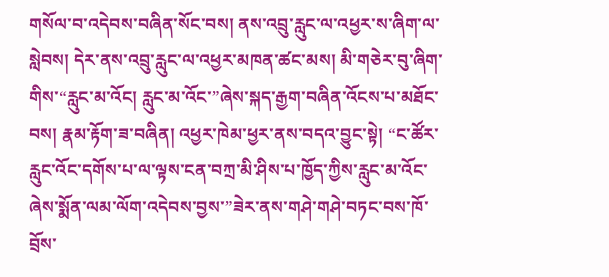གསོལ་བ་འདེབས་བཞིན་སོང་བས། ནས་འབྲུ་རླུང་ལ་འཕྱར་ས་ཞིག་ལ་སླེབས། དེར་ནས་འབྲུ་རླུང་ལ་འཕྱར་མཁན་ཚང་མས། མི་གཅེར་བུ་ཞིག་གིས་“རླུང་མ་འོང། རླུང་མ་འོང་”ཞེས་སྐད་རྒྱག་བཞིན་འོངས་པ་མཐོང་བས། རྣམ་རྟོག་ཟ་བཞིན། འཕྱར་ཁེམ་ཕྱར་ནས་བདའ་བྱུང་སྟེ། “ང་ཚོར་རླུང་འོང་དགོས་པ་ལ་ལྟས་ངན་བཀྲ་མི་ཤིས་པ་ཁྱོད་ཀྱིས་རླུང་མ་འོང་ཞེས་སྨོན་ལམ་ལོག་འདེབས་བྱས་”ཟེར་ནས་གཤེ་གཤེ་བཏང་བས་ཁོ་བྲོས་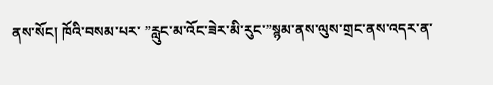ནས་སོང། ཁོའི་བསམ་པར་ ”རླུང་མ་འོང་ཟེར་མི་རུང་”སྙམ་ནས་ལུས་གྲང་ནས་འདར་ན་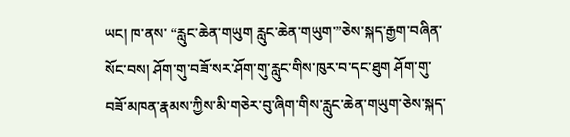ཡང། ཁ་ནས་ “རླུང་ཆེན་གཡུག རླུང་ཆེན་གཡུག་”ཅེས་སྐད་རྒྱག་བཞིན་སོང་བས། ཤོག་གུ་བཟོ་སར་ཤོག་གུ་རླུང་གིས་ཁུར་བ་དང་ཐུག ཤོག་གུ་བཟོ་མཁན་རྣམས་ཀྱིས་མི་གཅེར་བུ་ཞིག་གིས་རླུང་ཆེན་གཡུག་ཅེས་སྐད་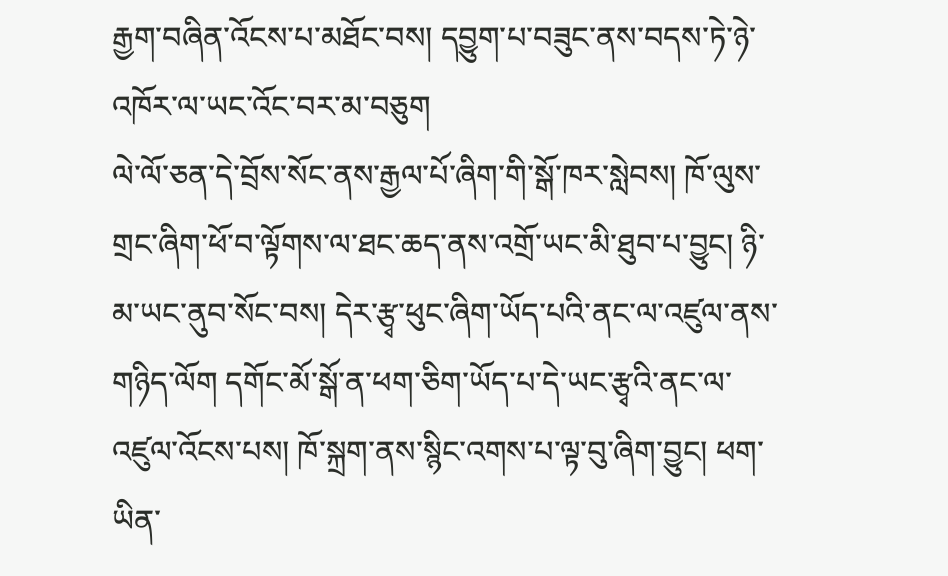རྒྱག་བཞིན་འོངས་པ་མཐོང་བས། དབྱུག་པ་བཟུང་ནས་བདས་ཏེ་ཉེ་འཁོར་ལ་ཡང་འོང་བར་མ་བཅུག
ལེ་ལོ་ཅན་དེ་བྲོས་སོང་ནས་རྒྱལ་པོ་ཞིག་གི་སྒོ་ཁར་སླེབས། ཁོ་ལུས་གྲང་ཞིག་ཕོ་བ་ལྟོགས་ལ་ཐང་ཆད་ནས་འགྲོ་ཡང་མི་ཐུབ་པ་བྱུང། ཉི་མ་ཡང་ནུབ་སོང་བས། དེར་རྩྭ་ཕུང་ཞིག་ཡོད་པའི་ནང་ལ་འཛུལ་ནས་གཉིད་ལོག དགོང་མོ་སྒོ་ན་ཕག་ཅིག་ཡོད་པ་དེ་ཡང་རྩྭའི་ནང་ལ་འཛུལ་འོངས་པས། ཁོ་སྐྲག་ནས་སྙིང་འགས་པ་ལྟ་བུ་ཞིག་བྱུང། ཕག་ཡིན་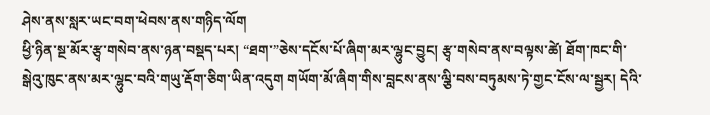ཤེས་ནས་སླར་ཡང་བག་ཕེབས་ནས་གཉིད་ལོག
ཕྱི་ཉིན་སྔ་མོར་རྩྭ་གསེབ་ནས་ཉན་བསྡད་པར། “ཐག་”ཅེས་དངོས་པོ་ཞིག་མར་ལྷུང་བྱུང། རྩྭ་གསེབ་ནས་བལྟས་ཚེ། ཐོག་ཁང་གི་སྒེའུ་ཁུང་ནས་མར་ལྷུང་བའི་གཡུ་རྡོག་ཅིག་ཡིན་འདུག གཡོག་མོ་ཞིག་གིས་བླངས་ནས་ལྕི་བས་བཏུམས་ཏེ་གྱང་ངོས་ལ་སྦྱར། དེའི་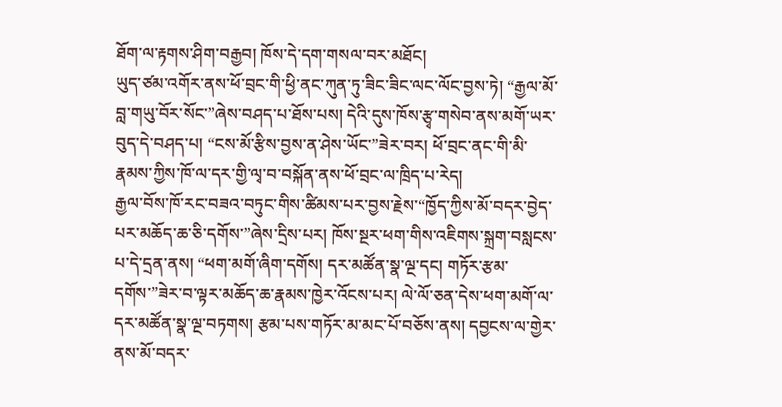ཐོག་ལ་རྟགས་ཤིག་བརྒྱབ། ཁོས་དེ་དག་གསལ་བར་མཐོང།
ཡུད་ཙམ་འགོར་ནས་ཕོ་བྲང་གི་ཕྱི་ནང་ཀུན་ཏུ་ཟིང་ཟིང་ལང་ལོང་བྱས་ཏེ། “རྒྱལ་མོ་བླ་གཡུ་བོར་སོང་”ཞེས་བཤད་པ་ཐོས་པས། དེའི་དུས་ཁོས་རྩྭ་གསེབ་ནས་མགོ་ཡར་བུད་དེ་བཤད་པ། “ངས་མོ་རྩིས་བྱས་ན་ཤེས་ཡོང་”ཟེར་བར། ཕོ་བྲང་ནང་གི་མི་རྣམས་ཀྱིས་ཁོ་ལ་དར་གྱི་ལྭ་བ་བསྐོན་ནས་ཕོ་བྲང་ལ་ཁྲིད་པ་རེད།
རྒྱལ་བོས་ཁོ་རང་བཟའ་བཏུང་གིས་ཚིམས་པར་བྱས་རྗེས་“ཁྱོད་ཀྱིས་མོ་བདར་བྱེད་པར་མཆོད་ཆ་ཅི་དགོས་”ཞེས་དྲིས་པར། ཁོས་སྔར་ཕག་གིས་འཇིགས་སྐྲག་བསླངས་པ་དེ་དྲན་ནས། “ཕག་མགོ་ཞིག་དགོས། དར་མཚོན་སྣ་ལྔ་དང། གཏོར་རྩམ་དགོས་”ཟེར་བ་ལྟར་མཆོད་ཆ་རྣམས་ཁྱེར་འོངས་པར། ལེ་ལོ་ཅན་དེས་ཕག་མགོ་ལ་དར་མཚོན་སྣ་ལྔ་བཏགས། རྩམ་པས་གཏོར་མ་མང་པོ་བཅོས་ནས། དབྱངས་ལ་གྱེར་ནས་མོ་བདར་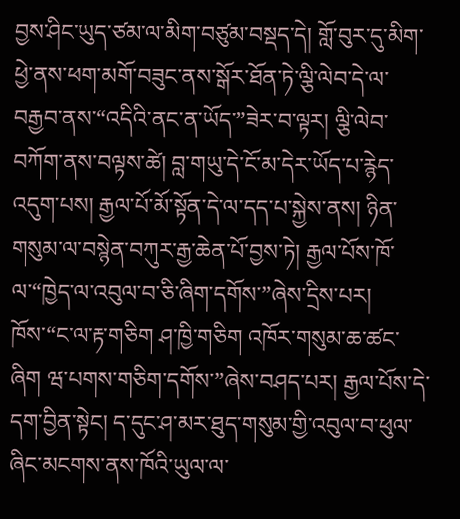བྱས་ཤིང་ཡུད་ཙམ་ལ་མིག་བཙུམ་བསྡད་དེ། གློ་བུར་དུ་མིག་ཕྱེ་ནས་ཕག་མགོ་བཟུང་ནས་སྒོར་ཐོན་ཏེ་ལྕི་ལེབ་དེ་ལ་བརྒྱབ་ནས་“འདིའི་ནང་ན་ཡོད་”ཟེར་བ་ལྟར། ལྕི་ལེབ་བཀོག་ནས་བལྟས་ཚེ། བླ་གཡུ་དེ་ངོ་མ་དེར་ཡོད་པ་རྙེད་འདུག་པས། རྒྱལ་པོ་མོ་སྟོན་དེ་ལ་དད་པ་སྐྱེས་ནས། ཉིན་གསུམ་ལ་བསྙེན་བཀུར་རྒྱ་ཆེན་པོ་བྱས་ཏེ། རྒྱལ་པོས་ཁོ་ལ་“ཁྱེད་ལ་འབུལ་བ་ཅི་ཞིག་དགོས་”ཞེས་དྲིས་པར། ཁོས་“ང་ལ་རྟ་གཅིག ཤ་ཁྱི་གཅིག འཁོར་གསུམ་ཆ་ཚང་ཞིག ཝ་པགས་གཅིག་དགོས་”ཞེས་བཤད་པར། རྒྱལ་པོས་དེ་དག་བྱིན་སྟེང། ད་དུང་ཤ་མར་ཐུད་གསུམ་གྱི་འབུལ་བ་ཕུལ་ཞིང་མངགས་ནས་ཁོའི་ཡུལ་ལ་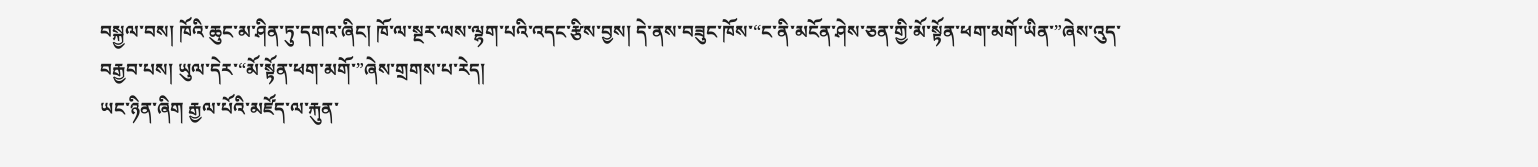བསྐྱལ་བས། ཁོའི་ཆུང་མ་ཤིན་ཏུ་དགའ་ཞིང། ཁོ་ལ་སྔར་ལས་ལྷག་པའི་འདང་རྩིས་བྱས། དེ་ནས་བཟུང་ཁོས་“ང་ནི་མངོན་ཤེས་ཅན་གྱི་མོ་སྟོན་ཕག་མགོ་ཡིན་”ཞེས་འུད་བརྒྱབ་པས། ཡུལ་དེར་“མོ་སྟོན་ཕག་མགོ་”ཞེས་གྲགས་པ་རེད།
ཡང་ཉིན་ཞིག རྒྱལ་པོའི་མཛོད་ལ་རྐུན་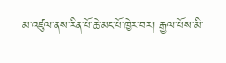མ་འཛུལ་ནས་རིན་པོ་ཆེ་མང་པོ་ཁྱེར་བར། རྒྱལ་པོས་མི་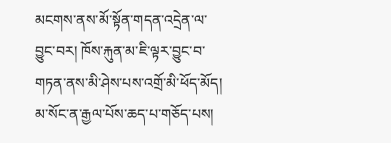མངགས་ནས་མོ་སྟོན་གདན་འདྲེན་ལ་བྱུང་བར། ཁོས་རྐུན་མ་ཇི་ལྟར་བྱུང་བ་གཏན་ནས་མི་ཤེས་པས་འགྲོ་མི་ཕོད་མོད། མ་སོང་ན་རྒྱལ་པོས་ཆད་པ་གཅོད་པས།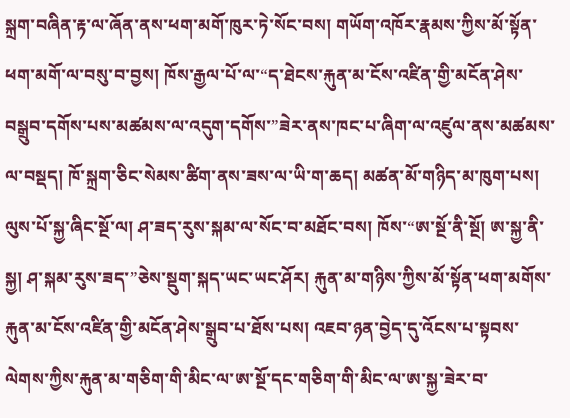སྐྲག་བཞིན་རྟ་ལ་ཞོན་ནས་ཕག་མགོ་ཁུར་ཏེ་སོང་བས། གཡོག་འཁོར་རྣམས་ཀྱིས་མོ་སྟོན་ཕག་མགོ་ལ་བསུ་བ་བྱས། ཁོས་རྒྱལ་པོ་ལ་“ད་ཐེངས་རྐུན་མ་ངོས་འཛིན་གྱི་མངོན་ཤེས་བསྒྲུབ་དགོས་པས་མཚམས་ལ་འདུག་དགོས་”ཟེར་ནས་ཁང་པ་ཞིག་ལ་འཛུལ་ནས་མཚམས་ལ་བསྡད། ཁོ་སྐྲག་ཅིང་སེམས་ཚིག་ནས་ཟས་ལ་ཡི་ག་ཆད། མཚན་མོ་གཉིད་མ་ཁུག་པས། ལུས་པོ་སྐྱ་ཞིང་སྔོ་ལ། ཤ་ཟད་རུས་སྐམ་ལ་སོང་བ་མཐོང་བས། ཁོས་“ཨ་སྔོ་ནི་སྔོ། ཨ་སྐྱ་ནི་སྐྱ། ཤ་སྐམ་རུས་ཟད་”ཅེས་སྡུག་སྐད་ཡང་ཡང་ཤོར། རྐུན་མ་གཉིས་ཀྱིས་མོ་སྟོན་ཕག་མགོས་རྐུན་མ་ངོས་འཛིན་གྱི་མངོན་ཤེས་སྒྲུབ་པ་ཐོས་པས། འཇབ་ཉན་བྱེད་དུ་འོངས་པ་སྟབས་ལེགས་ཀྱིས་རྐུན་མ་གཅིག་གི་མིང་ལ་ཨ་སྔོ་དང་གཅིག་གི་མིང་ལ་ཨ་སྐྱ་ཟེར་བ་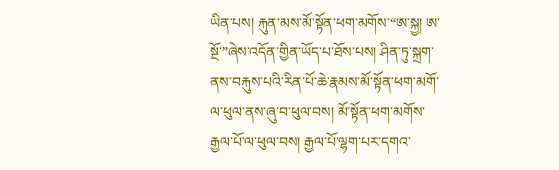ཡིན་པས། རྐུན་མས་མོ་སྟོན་ཕག་མགོས་“ཨ་སྐྱ། ཨ་སྔོ་”ཞེས་འདོན་གྱིན་ཡོད་པ་ཐོས་པས། ཤིན་ཏུ་སྐྲག་ནས་བརྐུས་པའི་རིན་པོ་ཆེ་རྣམས་མོ་སྟོན་ཕག་མགོ་ལ་ཕུལ་ནས་ཞུ་བ་ཕུལ་བས། མོ་སྟོན་ཕག་མགོས་རྒྱལ་པོ་ལ་ཕུལ་བས། རྒྱལ་པོ་ལྷག་པར་དགའ་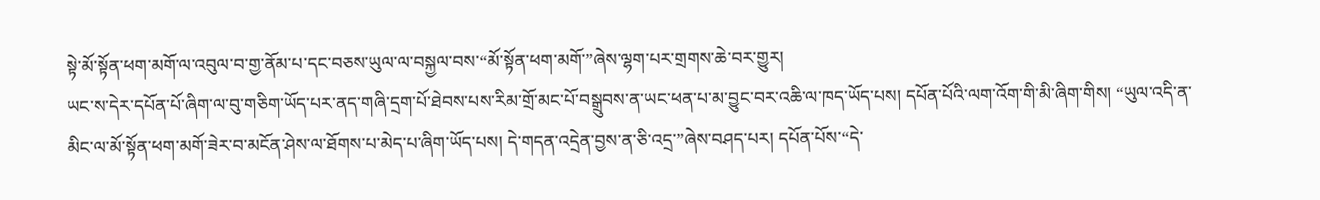སྟེ་མོ་སྟོན་ཕག་མགོ་ལ་འབུལ་བ་གྱ་ནོམ་པ་དང་བཅས་ཡུལ་ལ་བསྐྱལ་བས་“མོ་སྟོན་ཕག་མགོ་”ཞེས་ལྷག་པར་གྲགས་ཆེ་བར་གྱུར།
ཡང་ས་དེར་དཔོན་པོ་ཞིག་ལ་བུ་གཅིག་ཡོད་པར་ནད་གཞི་དྲག་པོ་ཐེབས་པས་རིམ་གྲོ་མང་པོ་བསྒྲུབས་ན་ཡང་ཕན་པ་མ་བྱུང་བར་འཆི་ལ་ཁད་ཡོད་པས། དཔོན་པོའི་ལག་འོག་གི་མི་ཞིག་གིས། “ཡུལ་འདི་ན་མིང་ལ་མོ་སྟོན་ཕག་མགོ་ཟེར་བ་མངོན་ཤེས་ལ་ཐོགས་པ་མེད་པ་ཞིག་ཡོད་པས། དེ་གདན་འདྲེན་བྱས་ན་ཅི་འདྲ་”ཞེས་བཤད་པར། དཔོན་པོས་“དེ་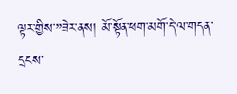ལྟར་གྱིས་”ཟེར་ནས། མོ་སྟོན་ཕག་མགོ་དེ་ལ་གདན་དྲངས་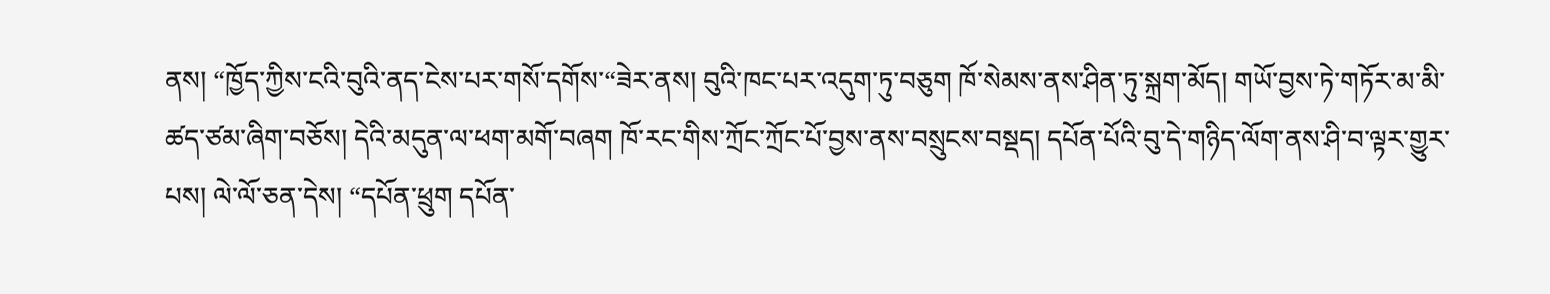ནས། “ཁྱོད་ཀྱིས་ངའི་བུའི་ནད་ངེས་པར་གསོ་དགོས་“ཟེར་ནས། བུའི་ཁང་པར་འདུག་ཏུ་བཅུག ཁོ་སེམས་ནས་ཤིན་ཏུ་སྐྲག་མོད། གཡོ་བྱས་ཏེ་གཏོར་མ་མི་ཚད་ཙམ་ཞིག་བཅོས། དེའི་མདུན་ལ་ཕག་མགོ་བཞག ཁོ་རང་གིས་ཀྲོང་ཀྲོང་པོ་བྱས་ནས་བསྲུངས་བསྡད། དཔོན་པོའི་བུ་དེ་གཉིད་ལོག་ནས་ཤི་བ་ལྟར་གྱུར་པས། ལེ་ལོ་ཅན་དེས། “དཔོན་ཕྲུག དཔོན་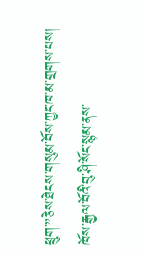ཕྲུག་”ཅེས་ཐེངས་གསུམ་བོས་ཀྱང་ཁ་མ་གྲགས་པས། ཁོས་རྒྱལ་བོའི་བུ་ཤི་སོང་སྙམ་ནས་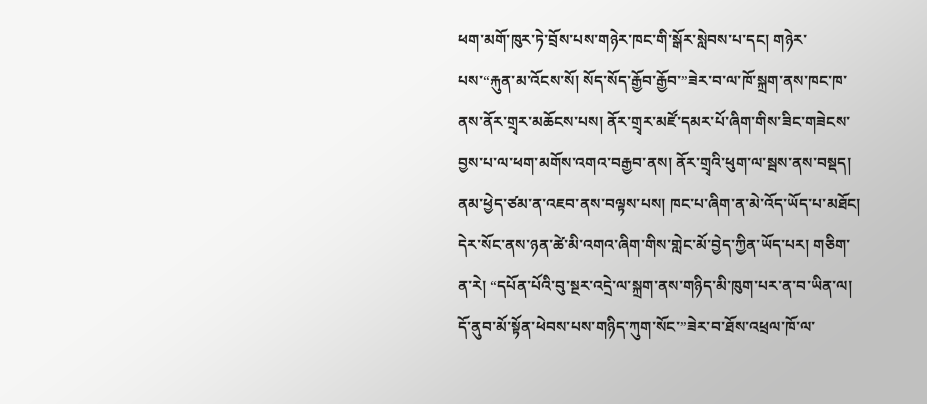ཕག་མགོ་ཁུར་ཏེ་བྲོས་པས་གཉེར་ཁང་གི་སྒོར་སླེབས་པ་དང། གཉེར་པས་“རྐུན་མ་འོངས་སོ། སོད་སོད་རྒྱོབ་རྒྱོབ་”ཟེར་བ་ལ་ཁོ་སྐྲག་ནས་ཁང་ཁ་ནས་ནོར་གྲྭར་མཆོངས་པས། ནོར་གྲྭར་མཛོ་དམར་པོ་ཞིག་གིས་ཟིང་གཟེངས་བྱས་པ་ལ་ཕག་མགོས་འགའ་བརྒྱབ་ནས། ནོར་གྲྭའི་ཕུག་ལ་སྦས་ནས་བསྡད། ནམ་ཕྱེད་ཙམ་ན་འཇབ་ནས་བལྟས་པས། ཁང་པ་ཞིག་ན་མེ་འོད་ཡོད་པ་མཐོང། དེར་སོང་ནས་ཉན་ཚེ་མི་འགའ་ཞིག་གིས་གླེང་མོ་བྱེད་ཀྱིན་ཡོད་པར། གཅིག་ན་རེ། “དཔོན་པོའི་བུ་སྔར་འདྲེ་ལ་སྐྲག་ནས་གཉིད་མི་ཁུག་པར་ན་བ་ཡིན་ལ། དོ་ནུབ་མོ་སྟོན་ཕེབས་པས་གཉིད་ཀུག་སོང་”ཟེར་བ་ཐོས་འཕྲལ་ཁོ་ལ་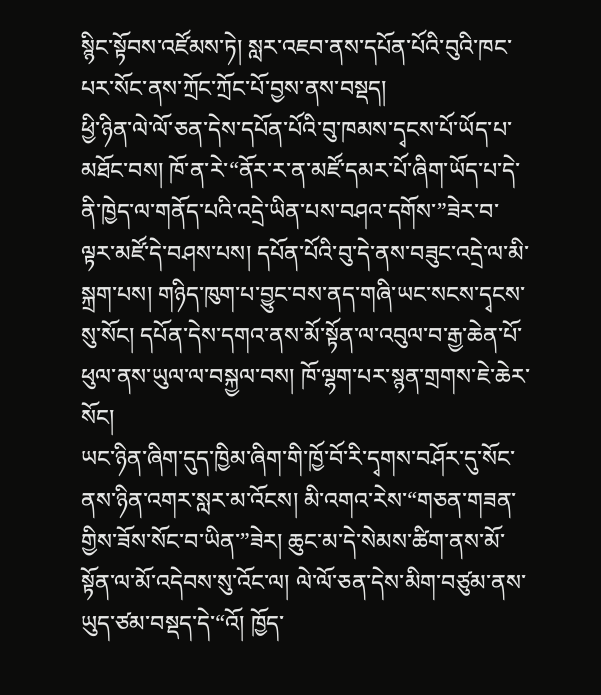སྙིང་སྟོབས་འཛོམས་ཏེ། སླར་འཇབ་ནས་དཔོན་པོའི་བུའི་ཁང་པར་སོང་ནས་ཀྲོང་ཀྲོང་པོ་བྱས་ནས་བསྡད།
ཕྱི་ཉིན་ལེ་ལོ་ཅན་དེས་དཔོན་པོའི་བུ་ཁམས་དྭངས་པོ་ཡོད་པ་མཐོང་བས། ཁོ་ན་རེ་“ནོར་ར་ན་མཛོ་དམར་པོ་ཞིག་ཡོད་པ་དེ་ནི་ཁྱེད་ལ་གནོད་པའི་འདྲེ་ཡིན་པས་བཤའ་དགོས་”ཟེར་བ་ལྟར་མཛོ་དེ་བཤས་པས། དཔོན་པོའི་བུ་དེ་ནས་བཟུང་འདྲེ་ལ་མི་སྐྲག་པས། གཉིད་ཁུག་པ་བྱུང་བས་ནད་གཞི་ཡང་སངས་དྭངས་སུ་སོང། དཔོན་དེས་དགའ་ནས་མོ་སྟོན་ལ་འབུལ་བ་རྒྱ་ཆེན་པོ་ཕུལ་ནས་ཡུལ་ལ་བསྐྱལ་བས། ཁོ་ལྷག་པར་སྙན་གྲགས་ཇེ་ཆེར་སོང།
ཡང་ཉིན་ཞིག་དུད་ཁྱིམ་ཞིག་གི་ཁྱོ་བོ་རི་དྭགས་བཤོར་དུ་སོང་ནས་ཉིན་འགར་སླར་མ་འོངས། མི་འགའ་རེས་“གཅན་གཟན་གྱིས་ཟོས་སོང་བ་ཡིན་”ཟེར། ཆུང་མ་དེ་སེམས་ཚིག་ནས་མོ་སྟོན་ལ་མོ་འདེབས་སུ་འོང་ལ། ལེ་ལོ་ཅན་དེས་མིག་བཙུམ་ནས་ཡུད་ཙམ་བསྡད་དེ་“འོ། ཁྱོད་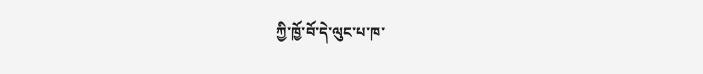ཀྱི་ཁྱོ་བོ་དེ་ལུང་པ་ཁ་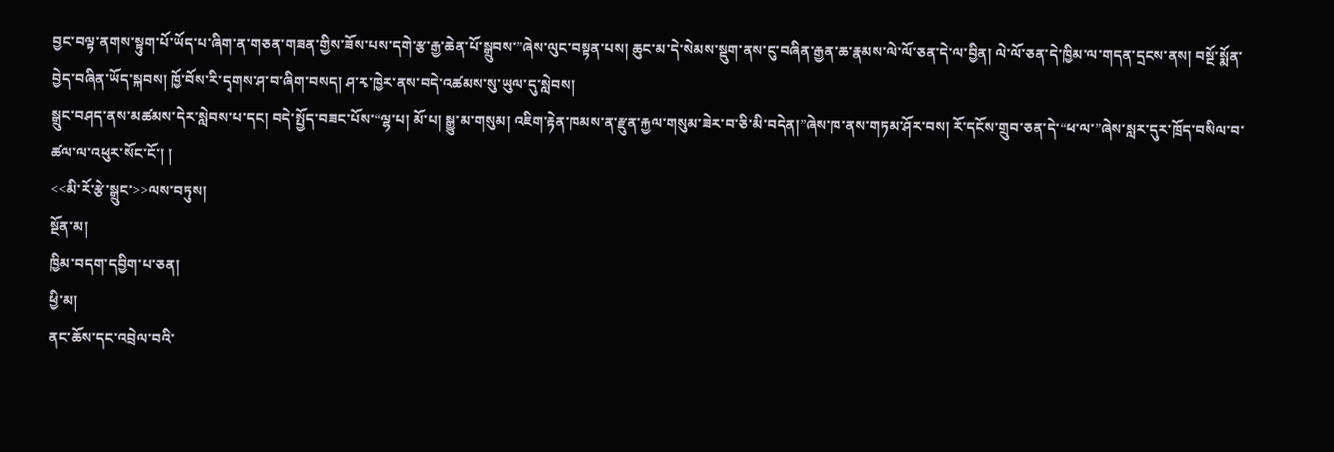བྱང་བལྟ་ནགས་སྟུག་པོ་ཡོད་པ་ཞིག་ན་གཅན་གཟན་གྱིས་ཟོས་པས་དགེ་རྩ་རྒྱ་ཆེན་པོ་སྒྲུབས་”ཞེས་ལུང་བསྟན་པས། ཆུང་མ་དེ་སེམས་སྡུག་ནས་ངུ་བཞིན་རྒྱན་ཆ་རྣམས་ལེ་ལོ་ཅན་དེ་ལ་བྱིན། ལེ་ལོ་ཅན་དེ་ཁྱིམ་ལ་གདན་དྲངས་ནས། བསྔོ་སྨོན་བྱེད་བཞིན་ཡོད་སྐབས། ཁྱོ་བོས་རི་དྭགས་ཤ་བ་ཞིག་བསད། ཤ་རྭ་ཁྱེར་ནས་བདེ་འཚམས་སུ་ཡུལ་དུ་སླེབས།
སྒྲུང་བཤད་ནས་མཚམས་དེར་སླེབས་པ་དང། བདེ་སྤྱོད་བཟང་པོས་“ལྷ་པ། མོ་པ། སྒྱུ་མ་གསུམ། འཇིག་རྟེན་ཁམས་ན་རྫུན་རྐྱལ་གསུམ་ཟེར་བ་ཅི་མི་བདེན།”ཞེས་ཁ་ནས་གཏམ་ཤོར་བས། རོ་དངོས་གྲུབ་ཅན་དེ་“ཕ་ལ་”ཞེས་སླར་དུར་ཁྲོད་བསིལ་བ་ཚལ་ལ་འཕུར་སོང་ངོ་། །
<<མི་རོ་རྩེ་སྒྲུང་>>ལས་བཏུས།
སྔོན་མ།
ཁྱིམ་བདག་དབྱིག་པ་ཅན།
ཕྱི་མ།
ནང་ཆོས་དང་འབྲེལ་བའི་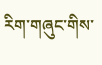རིག་གཞུང་གིས་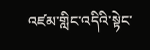འཛམ་གླིང་འདིའི་སྟེང་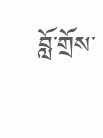བློ་གྲོས་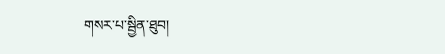གསར་པ་སྦྱིན་ཐུབ།